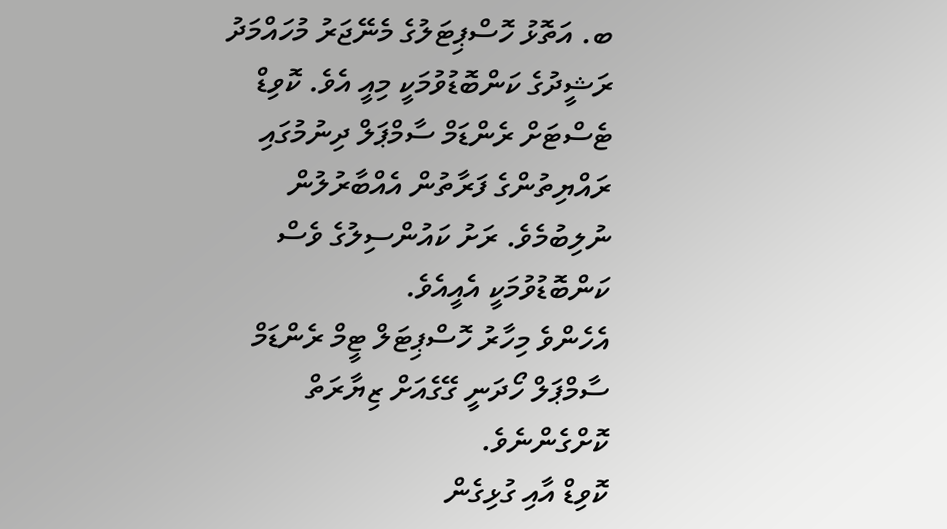ބ. އަތޮޅު ހޮސްޕިޓަލުގެ މެނޭޖަރު މުހައްމަދު ރަޝީދުގެ ކަންބޮޑުވުމަކީ މިއީ އެވެ. ކޮވިޑް ޓެސްޓަށް ރެންޑަމް ސާމްޕަލް ދިނުމުގައި ރައްޔިތުންގެ ފަރާތުން އެއްބާރުލުން ނުލިބުމެވެ. ރަށު ކައުންސިލުގެ ވެސް ކަންބޮޑުވުމަކީ އެއީއެވެ.
އެހެންވެ މިހާރު ހޮސްޕިޓަލް ޓީމް ރެންޑަމް ސާމްޕަލް ހޯދަނީ ގޭގެއަށް ޒިޔާރަތް ކޮށްގެންނެވެ.
ކޮވިޑް އާއި ގުޅިގެން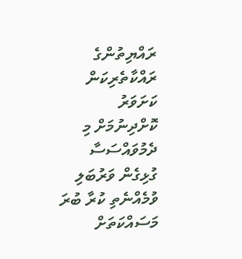ރައްޔިތުންގެ ރައްކާތެރިކަން ކަށަވަރު ކޮށްދިނުމަށް މި ދެމުވައްސަސާ ގުޅިގެން ވަރުބަލި ވުމެއްނެތި ކުރާ ބުރަ މަސައްކަތަށް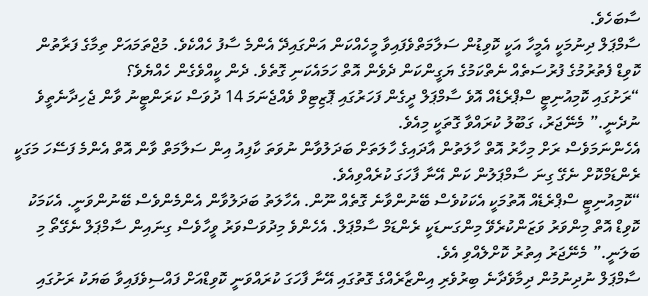ސާބަހެވެ.
ސާމްޕަލް ދިނުމަކީ އެމީހާ އަކީ ކޮވިޑުން ސަލާމަތްވެފައިވާ މީހެއްކަން އަންގައިދޭ އެންމެ ސާފު ހެއްކެވެ. މުޖްތަމައަށް ތިމާގެ ފަރާތުން ކޮވިޑް ފެތުރުމުގެ ފުރުސަތެއް ނެތްކަމުގެ ޔަގީންކަން ދެވެން އޮތް ހަމައެކަނި ގޮތެވެ. ދެން ކީއްވެގެން ހެއްޔެވެ؟
“ރަށުގައި ކޮމިއުނިޓީ ސްޕްރެޑެއް އޮވެ ސާމްޕަލް ދީގެން ފަހަރުގައި ޕޮޒިޓިވް ވެއްޖެނަމަ 14 ދުވަސް ކަރަންޓީނު ވާން ޖެހިދާނެތީވެ ނުދެނީ.” މެނޭޖަރު، ގަބޫލު ކުރައްވާ ގޮތަކީ މިއެވެ.
އެހެންނަމަވެސް ރަށް މިހާރު އޮތް ހާލަތުން އާދައިގެ ހާލަތަށް ބަދަލުވާން ނުވަތަ ކާފިއު އިން ސަލާމަތް ވާން އޮތް އެންމެ ފަސޭހަ މަގަކީ ރެންޑަމްކޮށް ނެގޭ ގިނަ ސާމްޕަލުން ކަން އޭނާ ފާހަގަ ކުރެއްވިއެވެ.
“ކޮމިއުނިޓީ ސްޕްރެޑެއް އޮތުމަކީ އެކަކުވެސް ބޭނުންވާނެ ގޮތެއް ނޫން. އެހާލަތު ބަދަލުވާން އެންމެންވެސް ބޭނުންވަނީ. އެކަމަކު ކޮވިޑް އޮތް މިންވަރު ވަޒަންކުރެވޭ މިންގަނޑަކީ ރެންޑަމް ސާމްޕަލް. އެހެންވެ މިދުވަސްވަރު ވީހާވެސް ގިނައިން ސާމްޕަލް ނެގޭތޯ މި ބަލަނީ.” މެނޭޖަރު އިތުރު ކޮށްލެއްވި އެވެ.
ސާމްޕަލް ނުދިނުމުން ދިމާވެދާނެ ބިރުވެރި އިންޒާރެއްގެ ގޮތުގައި އޭނާ ފާހަގަ ކުރައްވަނީ ކޮވިޑްއަށް ފައްސިވެފައިވާ ބަޔަކު ރަށުގައި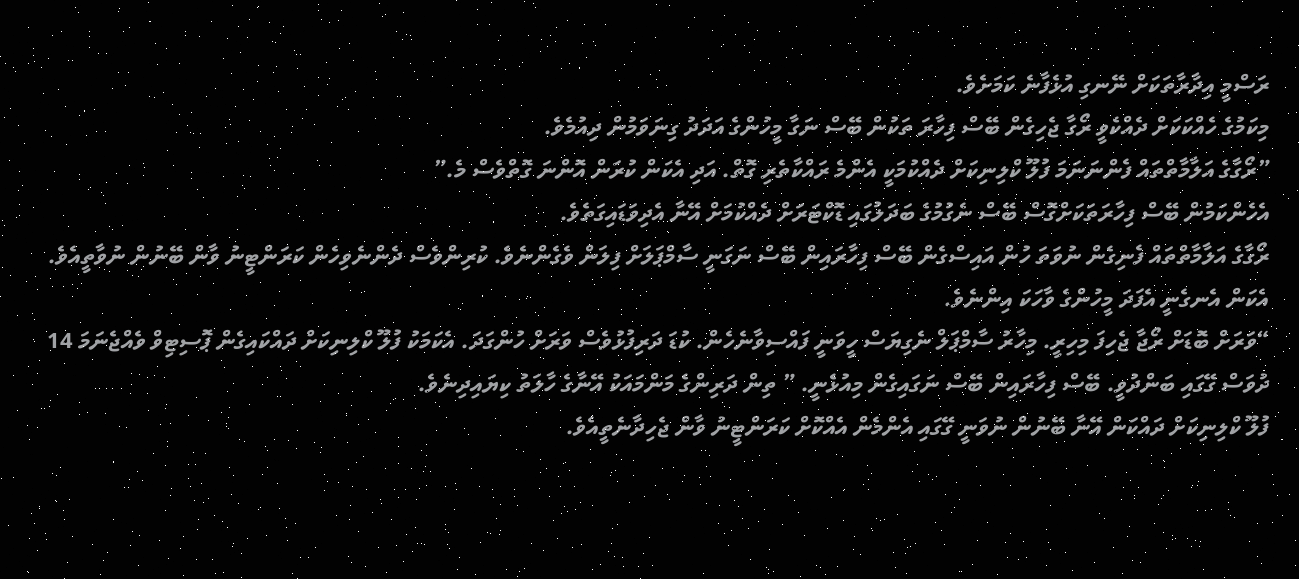ރަސްމީ އިދާރާތަކަށް ނޭނގި އުޅެފާނެ ކަމަށެވެ.
މިކަމުގެ ހެއްކަކަށް ދެއްކެވީ ރޯގާ ޖެހިގެން ބޭސް ފިހާރަ ތަކުން ބޭސް ނަގާ މީހުންގެ އަދަދު ގިނަވަމުން ދިއުމެވެ.
”ރޯގާގެ އަލާމާތްތައް ފެންނަނަމަ ފުލޫ ކްލިނިކަށް ދެއްކުމަކީ އެންމެ ރައްކާތެރި ގޮތް. އަދި އެކަން ކުރަން އޮންނަ ގޮތްވެސް މެ.”
އެހެންކަމުން ބޭސް ފިހާރަތަކަށްގޮސް ބޭސް ނެގުމުގެ ބަދަލުގައި ޑޮކްޓަރަށް ދެއްކުމަށް އޭނާ އެދިވަޑައިގަތެވެ.
ރޯގާގެ އަލާމާތްތައް ފެނިގެން ނުވަތަ ހުން އައިސްގެން ބޭސް ފިހާރައިން ބޭސް ނަގަނީ ސާމްޕަލަށް ފިލަން ވެގެންނެވެ. ކުރިންވެސް ދެންނެވިހެން ކަރަންޓީނު ވާން ބޭނުން ނުވާތީއެވެ. އެކަން އެނގެނީ އެފަދަ މީހުންގެ ވާހަކަ އިންނެވެ.
“ވަރަށް ބޮޑަށް ރޯޖާ ޖެހިފަ މިހިރީ. މިހާރު ސާމްޕަލް ނެގިޔަސް ހީވަނީ ފައްސިވާނެހެން. ކުޑަ ދަރިފުޅުވެސް ވަރަށް ހުންގަދަ. އެކަމަކު ފުލޫ ކްލިނިކަށް ދައްކައިގެން ޕޮސިޓިވް ވެއްޖެނަމަ 14 ދުވަސް ގޭގައި ބަންދުވީ. ބޭސް ފިހާރައިން ބޭސް ނަގައިގެން މިއުޅެނީ. ” ތިން ދަރިންގެ މަންމައަކު އޭނާގެ ހާލަތު ކިޔައިދިނެވެ.
ފުލޫ ކްލިނިކަށް ދައްކަން އޭނާ ބޭނުން ނުވަނީ ގޭގައި އެންމެން އެއްކޮށް ކަރަންޓީނު ވާން ޖެހިދާނެތީއެވެ.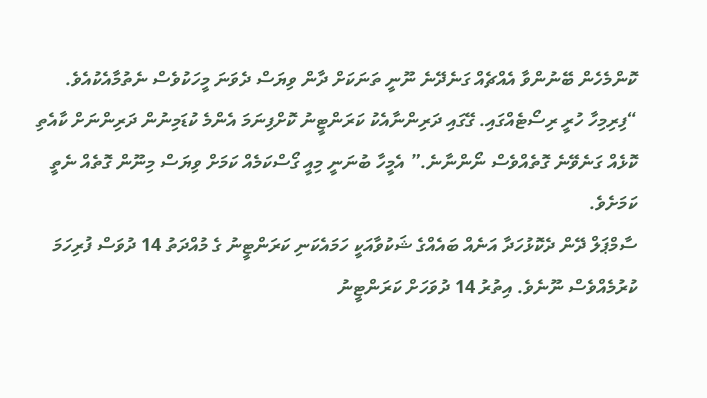ކޮންމެހެން ބޭނުންވާ އެއްޗެއް ގަނެދޭނެ ނޫނީ ތަނަކަށް ދާން ވިޔަސް ދެވަނަ މީހަކުވެސް ނެތުމާއެކުއެވެ. “ފިރިމިހާ ހުރީ ރިސޯޓެއްގައި. ގޭގައި ދަރިންނާއެކު ކަރަންޓީނު ކޮށްފިނަމަ އެންމެ ކުޑަމިނުން ދަރިންނަށް ކާއެތި ކޮޅެއް ގަނެވޭނެ ގޮތެއްވެސް ނޯންނާނެ.” އެމީހާ ބުނަނީ މިއީ ގޯސްކަމެއް ކަމަށް ވިޔަސް މިނޫން ގޮތެއް ނެތީ ކަމަށެވެ.
ސާމްޕަލް ދޭން ދެކޮޅުހަދާ އަނެއް ބައެއްގެ ޝަކުވާއަކީ ހަމައެކަނި ކަރަންޓީނު ގެ މުއްދަތު 14 ދުވަސް ފުރިހަމަ ކުރުމެއްވެސް ނޫނެވެ. އިތުރު 14 ދުވަހަށް ކަރަންޓީނު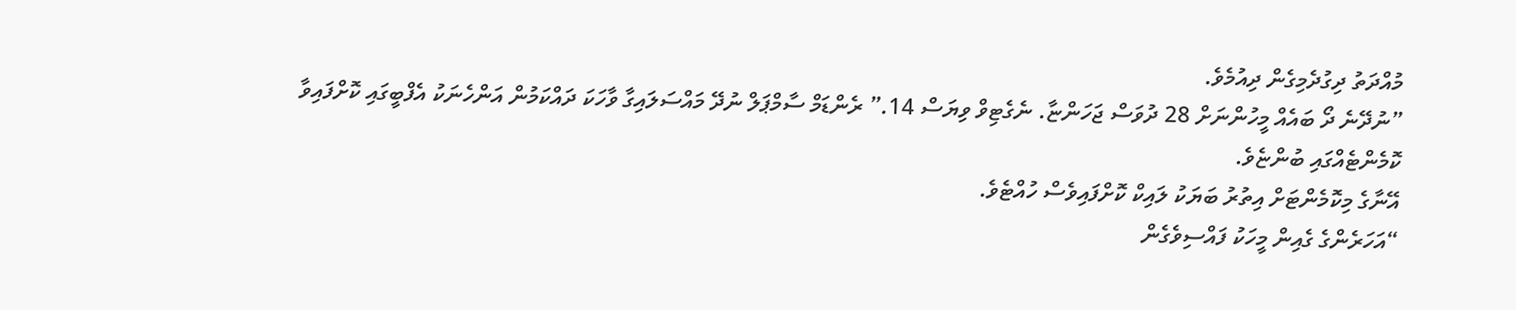މުއްދަތު ދިގުދެމިގެން ދިއުމެވެ.
”ނުދޭނެ ދޯ ބައެއް މީހުންނަށް 28 ދުވަސް ޖަހަންޏާ. ނެގެޓިވް ވިޔަސް 14.” ރެންޑަމް ސާމްޕަލް ނުދޭ މައްސަލައިގާ ވާހަކަ ދައްކަމުން އަންހެނަކު އެފްބީގައި ކޮށްފައިވާ ކޮމެންޓެއްގައި ބުންޏެވެ.
އޭނާގެ މިކޮމެންޓަށް އިތުރު ބަޔަކު ލައިކް ކޮށްފައިވެސް ހުއްޓެވެ.
“އަހަރެންގެ ގެއިން މީހަކު ފައްސިވެގެން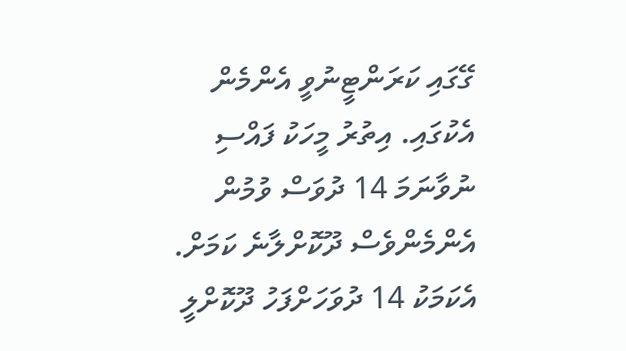ގޭގައި ކަރަންޓީނުވީ އެންމެން އެކުގައި. އިތުރު މީހަކު ފައްސި ނުވާނަމަ 14 ދުވަސް ވުމުން އެންމެންވެސް ދޫކޮށްލާނެ ކަމަށް. އެކަމަކު 14 ދުވަހަށްފަހު ދޫކޮށްލީ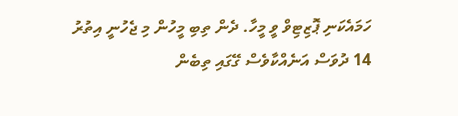ހަމައެކަނި ޕޮޒިޓިވް ވީ މީހާ. ދެން ތިބި މީހުން މި ޖެހުނީ އިތުރު 14 ދުވަސް އަނެއްކާވެސް ގޭގައި ތިބެން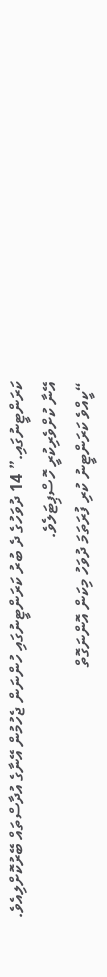ކަރަންޓީނުގައި.” 14 ދުވަހުގެ ދެ ބުރު ކަރަންޓީނުގައި ހުންނަން ޖެހުމުން އޭނާގެ އުދާސްތައް ބޭރުކޮށްލިއެވެ.
އޭނާ ކުށްވެރިކުރީ ހޮސްޕިޓަލެވެ.
“ކީއްވެ ކަރަންޓީނު ކުރި ފުރަތަމަ ދުވަހު މިކަން އޮންނަގޮތް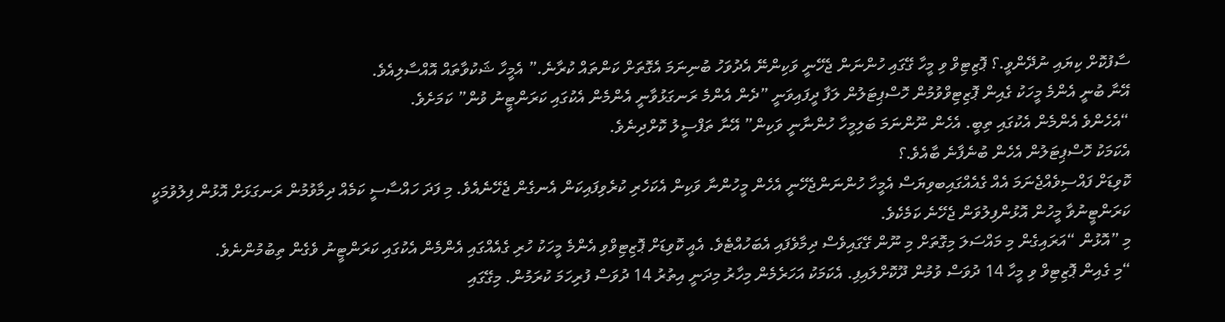ސާފުކޮށް ކިޔައި ނުދޭންވީ.؟ ޕޮޒިޓިވް ވި މީހާ ގޭގައި ހުންނަން ޖެހޭނީ ވަކިންނޭ އެދުވަހު ބުނިނަމަ އެގޮތަށް ކަންތައް ކުރާނެ.” އެމީހާ ޝަކުވާތައް އޮއްސާލިއެވެ.
އޭނާ ބުނީ އެންމެ މީހަކު ގެއިން ޕޮޒިޓިވްވުމުން ހޮސްޕިޓަލުން ލަފާ ދީފައިވަނީ ”ދެން އެންމެ ރަނގަޅުވާނީ އެންމެން އެކުގައި ކަރަންޓީނު ވުން” ކަމަށެވެ.
“އެހެންވެ އެންމެން އެކުގައި ތިބީ. އެހެން ނޫންނަމަ ބަލިމީހާ ހުންނާނީ ވަކިން” އޭނާ ތަފްސީލު ކޮށްދިނެވެ.
އެކަމަކު ހޮސްޕިޓަލުން އެހެން ބުނެފާނެ ބާއެވެ.؟
ކޮވިޑަށް ފައްސިވެއްޖެނަމަ އެއް ގެއެއްގައިބވިޔަސް އެމީހާ ހުންނަންޖެހޭނީ އެހެން މީހުންނާ ވަކިން އެކަހެރި ކުރެވިފައިކަން އެނގެން ޖެހޭނެއެވެ. މި ފަދަ ހައްސާސީ ކަމެއް ދިމާވުމުން ރަނގަޅަށް އޮޅުން ފިލުވުމަކީ ކަރަންޓީނުވާ މީހުން އޮޅުންފިލުވަން ޖެހޭނެ ކަމެކެވެ.
މި ”އޮޅުން “އަރައިގެން މި މައްސަލަ މިގޮތަށް މި ނޫން ގޭގައިވެސް ދިމާވެފައި އެބަހުއްޓެވެ. އެއީ ކޮވިޑަށް ޕޮޒިޓިވްވި އެންމެ މީހަކު ހުރި ގެއެއްގައި އެންމެން އެކުގައި ކަރަންޓީނު ވެގެން ތިބުމުންނެވެ.
“މި ގެއިން ޕޮޒިޓިވް ވި މީހާ 14 ދުވަސް ވުމުން ދޫކޮށްލައިފި. އެކަމަކު އަހަރެމެން މިހާރު މިދަނީ އިތުރު 14 ދުވަސް ފުރިހަމަ ކުރަމުން. މިގޭގައި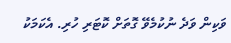ވަކިން ވަދެ ނުކުމެވޭ ގޮތަށް ކޮޓަރި ހުރި. އެކަމަކު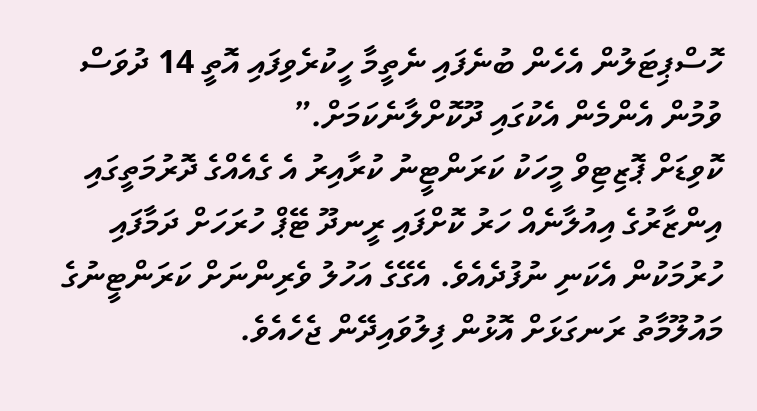ހޮސްޕިޓަލުން އެހެން ބުނެފައި ނެތީމާ ހީކުރެވިފައި އޮތީ 14 ދުވަސް ވުމުން އެންމެން އެކުގައި ދޫކޮށްލާނެކަމަށް.”
ކޮވިޑަށް ޕޮޒިޓިވް މީހަކު ކަރަންޓީނު ކުރާއިރު އެ ގެއެއްގެ ދޮރުމަތީގައި އިންޒާރުގެ އިއުލާނެއް ހަރު ކޮށްފައި ރީނދޫ ޓޭޕް ހުރަހަށް ދަމާފައި ހުރުމަކުން އެކަނި ނުފުދެއެވެ. އެގޭގެ އަހުލު ވެރިންނަށް ކަރަންޓީނުގެ މައުލޫމާތު ރަނގަޅަށް އޮޅުން ފިލުވައިދޭން ޖެހެއެވެ.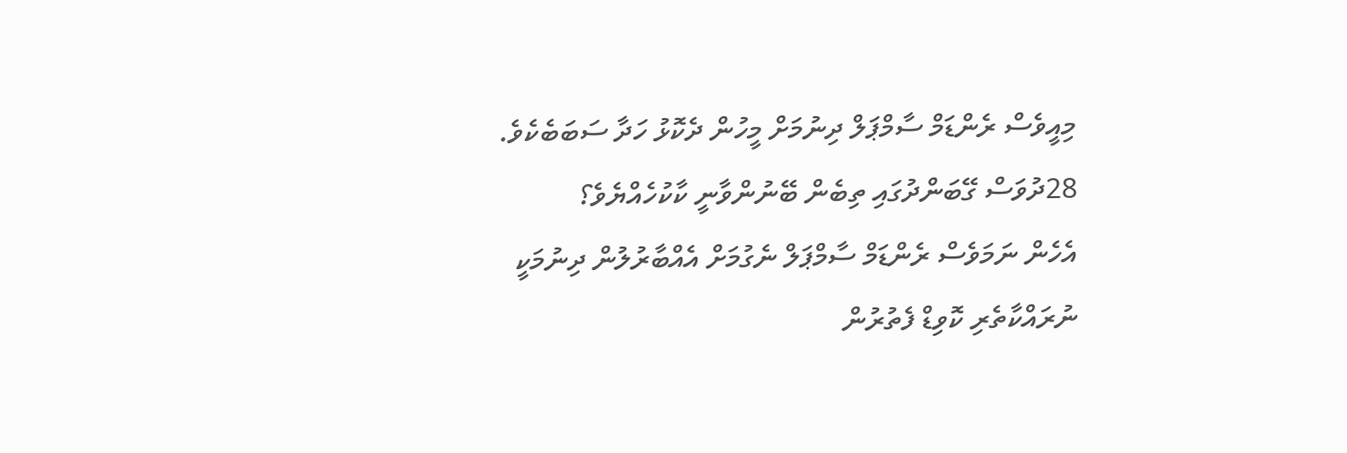މިއީވެސް ރެންޑަމް ސާމްޕަލް ދިނުމަށް މީހުން ދެކޮޅު ހަދާ ސަބަބެކެވެ. 28ދުވަސް ގޭބަންދުގައި ތިބެން ބޭނުންވާނީ ކާކުހެއްޔެވެ؟
އެހެން ނަމަވެސް ރެންޑަމް ސާމްޕަލް ނެގުމަށް އެއްބާރުލުން ދިނުމަކީ ނުރައްކާތެރި ކޮވިޑް ފެތުރުން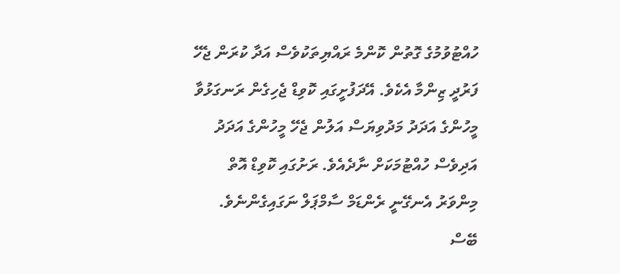ހުއްޓުވުމުގެ ގޮތުން ކޮންމެ ރައްޔިތަކުވެސް އަދާ ކުރަން ޖެހޭ ފަރުދީ ޒިންމާ އެކެވެ. އޭދަފުށީގައި ކޮވިޑް ޖެހިގެން ރަނގަޅުވާ މީހުންގެ އަދަދު މަދުވިޔަސް އަލުން ޖެހޭ މީހުންގެ އަދަދު އަދިވެސް ހުއްޓުމަކަށް ނާދެއެވެ. ރަށުގައި ކޮވިޑް އޮތް މިންވަރު އެނގޭނީ ރެންޑަމް ސާމްޕަލް ނަގައިގެންނެވެ.
ބޭސް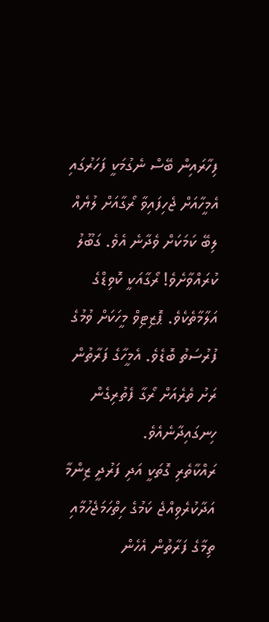ފިހާރައިން ބޭސް ނެގުމަކީ ފަހަރުގައި އެމީހާއަށް ޖެހިފައިވާ ރޯގާއަށް ލުޔެއް ލިބޭ ކަމަކަށް ވެދާނެ އެވެ. ގަބޫލު ކުރައްވާށެވެ! ރޯގާއަކީ ކޮވިޑްގެ އަލާމާތެކެވެ. ޕޮޒިޓިވް މީހަކަށް ވުމުގެ ފުރުސަތު ބޮޑެވެ. އެމީހާގެ ފަރާތުން ރަށު ތެރެއަށް ރޯގާ ފެތުރިގެން ހިނގައިދާނެއެވެ.
ރައްކާތެރި ގޮތަކީ އަދި ފަރުދީ ޒިންމާ އަދާކުރެވިއްޖެ ކަމުގެ ހިތްހަމަޖެހުމާއި ތިމާގެ ފަރާތުން އެހެން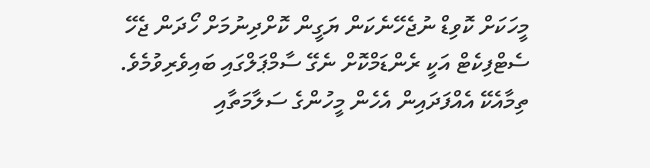މީހަކަށް ކޮވިޑް ނުޖެހޭނެކަން ޔަގީން ކޮށްދިނުމަށް ހޯދަން ޖެހޭ ސެޓްފިކެޓް އަކީ ރެންޑަމްކޮށް ނެގޭ ސާމްޕަލްގައި ބައިވެރިވުމެވެ.
ތިމާއެކޭ އެއްފަދައިން އެހެން މީހުންގެ ސަލާމަތާއި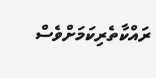ރައްކާތެރިކަމަށްވެސް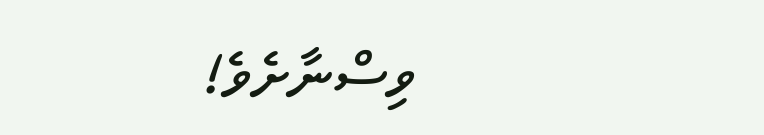ވިސްނާށެވެ!